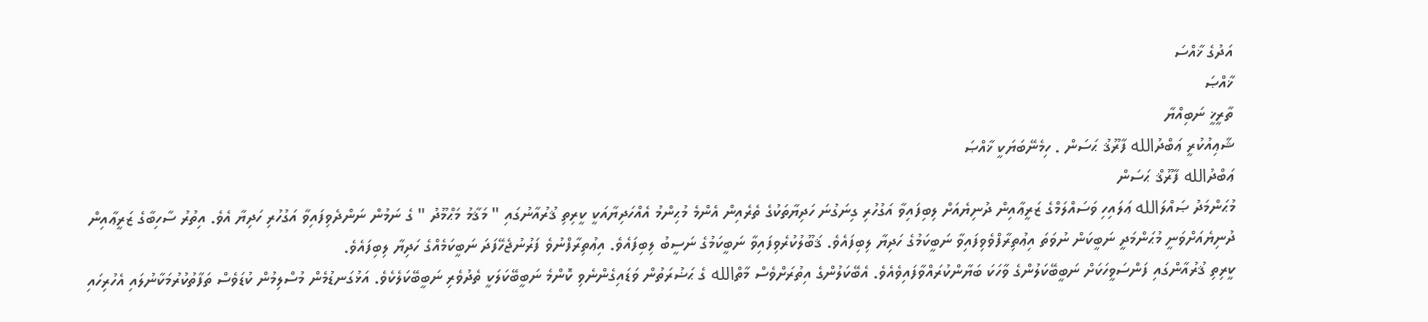އަދުގެ ޚާއްސަ
ޚާއްޞަ
ތާރީޚީ ނަބިއްޔާ
ޝާޢިއުކުރީ ޢަބްދުالله ފާރޫޤު ޙަސަން . ހިމެނޭބަޔަކީ ޚާއްޞަ
ޢަބްދުالله ފާރޫޤް ޙަސަން
މުޙަންމަދު ޞައްލަالله ޢަލައިހި ވަސައްލަމްގެ ޒަރީޢާއިން ދުނިޔެއަށް ލިބިފައިވާ އަގުހުރި ގިނަގުނަ ހަދިޔާތަކުގެ ތެރެއިން އެންމެ މުޙިންމު އެއްހަދިޔާއަކީ ކީރިތި ޤުރުއާނުގައި " މަޤާމު މަޙްމޫދު " ގެ ނަމުން ނަންދެވިފައިވާ އަގުހުރި ހަދިޔާ އެވެ. އިތުރު ސާހިބާގެ ޒަރީޢާއިން ދުނިޔެއަށްވަނީ މުޙަންމަދީ ނަބީކަން ނުވަތަ އިޢުތިރާފްވެވިފައިވާ ނަބީކަމުގެ ހަދިޔާ ލިބިފައެވެ. ޤަބޫލުކުރެވިފައިވާ ނަބީކަމުގެ ނަސީބު ލިބިފައެވެ. އިޢުތިރާފްނުވެ ފަރުނުޖެހޭފަދަ ނަބީކަމެއްގެ ހަދިޔާ ލިބިފައެވެ.
ކީރިތި ޤުރުއާންގައި ފަންސަވީހަކަށް ނަބީބޭކަލުންގެ ވާހަކަ ބަޔާންކުރައްވާފައިވެއެވެ. އެބޭކަލުންގެ އިތުރަށްވެސް މާތްالله ގެ ޙަޟުރަތުން ވަޑައިގެންނެވި ކޮންމެ ނަބީބޭކަލަކީ ތެދުވެރި ނަބީބޭކަލެކެވެ. އަޅުގަނޑުމެން މުސްލިމުން ކުޑަވެސް ތަފާތުކުރުމަކާނުލައި އެހުރިހައި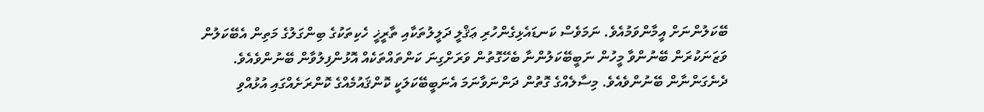ބޭކަލުންނަށް އީމާންވަމުއެވެ. ނަމަވެސް ކަނޑައެޅިގެންހުރި ޢަޤްލީ ދަލީލުތަކާއި ތާރީޚީ ހެކިތަކުގެ ބިންގަލުގެ މަތިން އެބޭކަލުން ވަޒަނަކުރަން ބޭނުންވާ މީހުން ނަބީބޭކަލުންނާ ބެހޭގޮތުން ވަރަށްގިނަ ކަންތައްތަކެއް އޮޅުންފިލުވާން ބޭނުންވެއެވެ. ދެނެގަންނާން ބޭނުންވެއެވެ. މިސާލެއްގެ ގޮތުން ދަންނަވާނަމަ އެނަބީބޭކަލަކީ ކޮންޤައުމެއްގެ ކޮންރަށެއްގައި އުޅުއްވި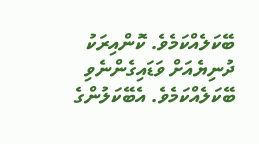ބޭކަލެއްކަމެވެ. ކޮންއިރަކު ދުނިޔެއަށް ވަޑައިގެންނެވި ބޭކަލެއްކަމެވެ. އެބޭކަލުންގެ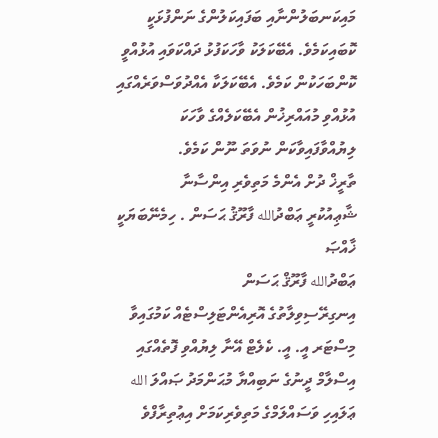މައިކަނބަލުންނާއި ބަފައިކަލުންގެ ނަންފުޅަކީ ކޮބައިކަމެވެ. އެބޭކަލަކު ވާހަކަފުޅު ދައްކަވައި އުޅުއްވީ ކޮންބަހަކުން ކަމެވެ. އެބޭކަލަކާ އެއްދުވަސްވަރެއްގައި އުޅުއްވި މުއައްރިޚުން އެބޭކަލެއްގެ ވާހަކަ ލިޔުއްވާފައިވާކަން ނުވަތަ ނޫން ކަމެވެ.
ތާރީޚް ދުށް އެންމެ މަތިވެރި އިންސާނާ
ޝާޢިއުކުރީ ޢަބްދުالله ފާރޫޤު ޙަސަން . ހިމެނޭބަޔަކީ ޚާއްޞަ
ޢަބްދުالله ފާރޫޤް ޙަސަން
އިނގިރޭސިވިލާތުގެ އޮރިއެންޓަލިސްޓެއް ކަމުގައިވާ މިސްޓަރ އީ. އީ. ކެލެޓް އޭނާ ލިޔުއްވި ފޮތެއްގައި އިސްލާމް ދީނުގެ ނަބިއްޔާ މުޙަންމަދު ޞައްލަ الله ޢަލައިހި ވަސައްލަމްގެ މަތިވެރިކަމަށް އިޢުތިރާފްވެ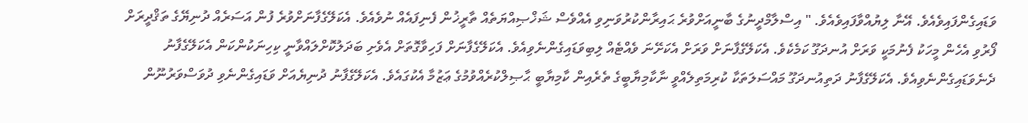ވަޑައިގެންފައިވެއެވެ. އޭނާ ލިޔުއްވާފައިވެއެވެ. " އިސްލާމްދީނުގެ ބާނީއަށްވުރެ ޙައިރާންކުރުވަނިވި އެއްވެސް ޝަޚްޞިއްޔަތެއް ތާރީޚުން ފެނިފައެއް ނުވެއެވެ. އެކަލޭގެފާނަށްވުރެ ފުން އަސަރެއް ދުނިޔޭގެ ތަޤްދީރަށް ފޯރުވި އެހެން މީހަކު ފެނުމަކީ ވަރަށް އުނދަގޫ ކަމެކެވެ. އެކަލޭގެފާނަށް ވަރަށް އެކަށޭނަ ވެއްޓެއް ލިބިވަޑައިގެންނެވިއެވެ. އެކަލޭގެފާނަށް ފަހިވާގޮތަށް އެވެށި ބަދަލުކޮށްލައްވާނީ ކިހިނަކުންކަން އެކަލޭގެފާނު ދެނެވަޑައިގެންނެވިއެވެ. އެކަލޭގެފާނު ދަތިއުނދަގޫ މައްސަލަތަކާ ކުރިމަތިލެއްވީ ނާކާމިޔާބީގެ ތެރެއިން ކާމިޔާބީ ޙާޞިލްކުރެއްވުމުގެ ޢަޒުމާ އެކުގައެވެ. އެކަލޭގެފާނު ދުނިޔެއަށް ވަޑައިގެންނެވި ދުވަސްވަރުނޫން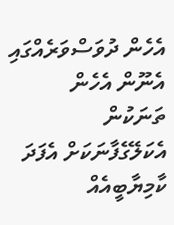އެހެން ދުވަސްވަރެއްގައި އެނޫން އެހެން ތަނަކުން އެކަލޭގެފާނަކަށް އެފަދަ ކާމިޔާބީއެއް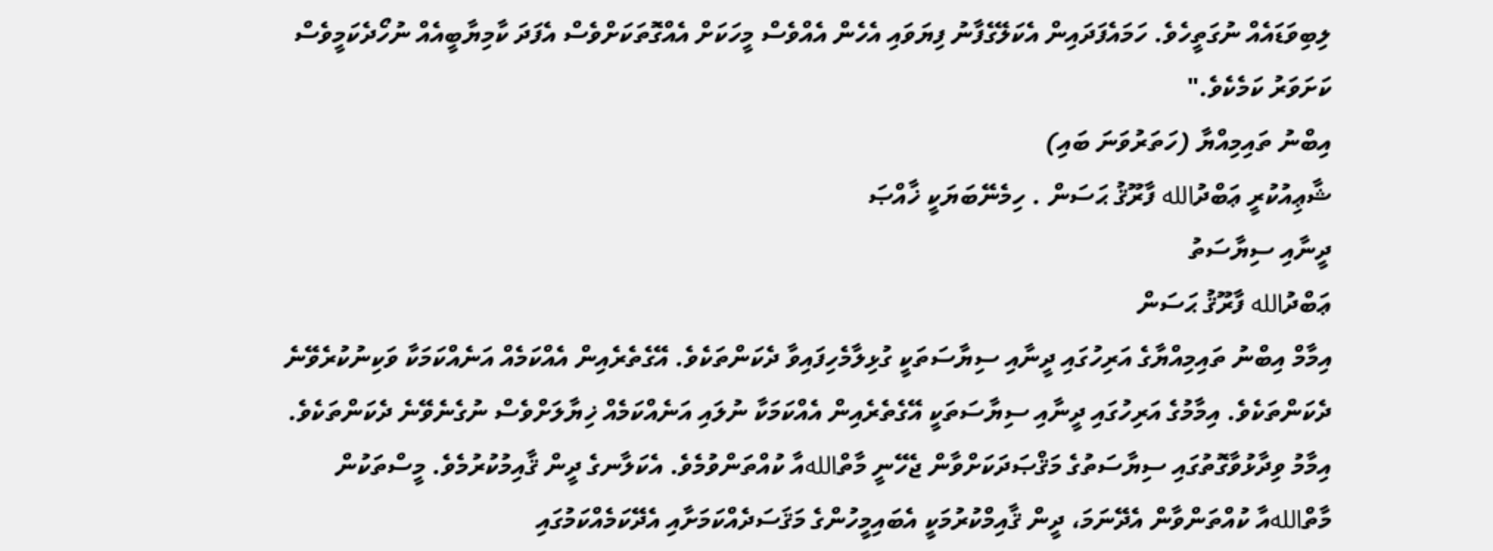ލިބިވަޑައެއް ނުގަތީހެވެ. ހަމައެފަދައިން އެކަލޭގެފާނު ފިޔަވައި އެހެން އެއްވެސް މީހަކަށް އެއްގޮތަކަށްވެސް އެފަދަ ކާމިޔާބީއެއް ނުހޯދެކަމީވެސް ކަށަވަރު ކަމެކެވެ."
އިބްނު ތައިމިއްޔާ (ހަތަރުވަނަ ބައި)
ޝާޢިއުކުރީ ޢަބްދުالله ފާރޫޤު ޙަސަން . ހިމެނޭބަޔަކީ ޚާއްޞަ
ދީނާއި ސިޔާސަތު
ޢަބްދުالله ފާރޫޤު ޙަސަން
އިމާމް އިބްނު ތައިމިއްޔާގެ އަރިހުގައި ދީނާއި ސިޔާސަތަކީ ގުޅިލާމެހިފައިވާ ދެކަންތަކެވެ. އޭގެތެރެއިން އެއްކަމެއް އަނެއްކަމަކާ ވަކިނުކުރެވޭނެ ދެކަންތަކެވެ. އިމާމުގެ އަރިހުގައި ދީނާއި ސިޔާސަތަކީ އޭގެތެރެއިން އެއްކަމަކާ ނުލައި އަނެއްކަމެއް ޚިޔާލަށްވެސް ނުގެނެވޭނެ ދެކަންތަކެވެ. އިމާމު ވިދާޅުވާގޮތުގައި ސިޔާސަތުގެ މަޤްޞަދަކަށްވާން ޖެހޭނީ މާތްاللهއާ ކުއްތަންވުމެވެ. އެކަލާނގެ ދީން ޤާއިމުކުރުމެވެ. މީސްތަކުން މާތްاللهއާ ކުއްތަންވާން އެދޭނަމަ، ދީން ޤާއިމްކުރުމަކީ އެބައިމީހުންގެ މަޤަސަދެއްކަމަށާއި އެދޭކަމެއްކަމުގައި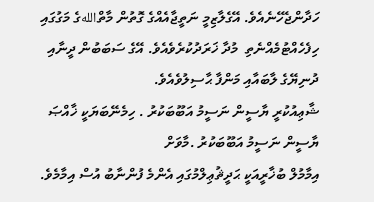ހަދާންޖެހޭނެއެވެ. އޭގެލާޒިމީ ނަތީޖާއެއްގެ ގޮތުން މާތްاللهގެ މަގުގައި ހިފެހެއްޓުމެއްނެތި  މުދާ ޚަރަދުކުރެވެއެވެ. އޭގެ ސަބަބުން ދީނާއި ދުނިޔޭގެ ލާބައާއި މަންފާ ޙާސިލުވެއެވެ.
ޝާޢިއުކުރީ ޔާސީން ނަސީމު އަބޫބަކުރު . ހިމެނޭބަޔަކީ ޚާއްޞަ
ޔާސީން ނަސީމު އަބޫބަކުރު .މާވަށް
އިމާމުލް ބުޚާރީއަކީ ޙަދީޘުޢިލްމުގައި އެންމެ ފުންނާބު އުސް އިމާމެވެ.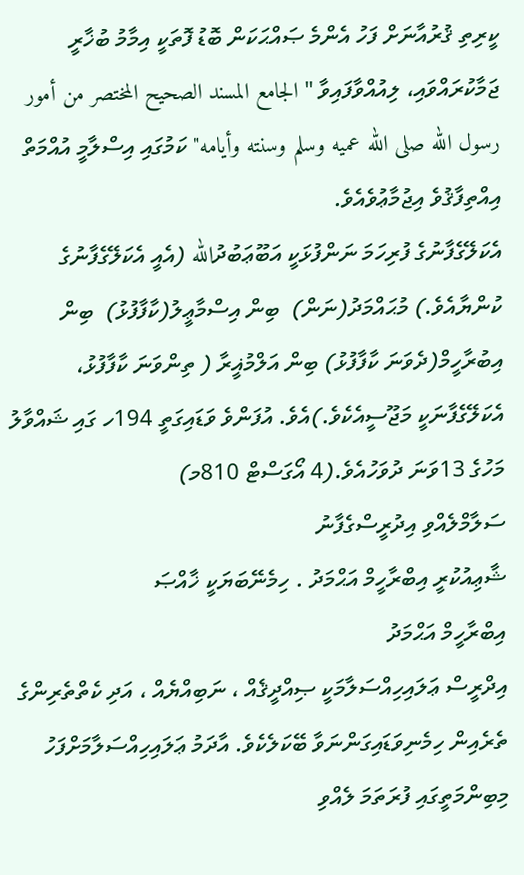ކީރިތި ޤުރުއާނަށް ފަހު އެންމެ ޞައްޙަކަން ބޮޑު ފޮތަކީ އިމާމު ބުޚާރީ ޖަމާކުރައްވައި، ލިއުއްވާފައިވާ " الجامع المسند الصحيح المختصر من أمور رسول الله صلى الله عميه وسلم وسنته وأيامه" ކަމުގައި އިސްލާމީ އުއްމަތް އިއްތިފާޤުވެ އިޖުމާޢުވެއެވެ.
އެކަލޭގެފާނުގެ ފުރިހަމަ ނަންފުޅަކީ އަބޫޢަބުދުالله (އެއީ އެކަލޭގެފާނުގެ ކުންޔާއެވެ.) މުޙައްމަދު(ނަން)  ބިން އިސްމާޢީލު(ކާފާފުޅު)  ބިން އިބުރާހީމް(ދެވަނަ ކާފާފުޅު) ބިން އަލްމުޣީރާ ( ތިންވަނަ ކާފާފުޅު، އެކަލޭގެފާނަކީ މަޖޫސީއެކެވެ.)އެވެ. އުފަންވެ ވަޑައިގަތީ 194ހ ގައި ޝައްވާލު މަހުގެ 13ވަނަ ދުވަހުއެވެ.(4 އޯގަސްޓް 810މ)
ސަލާމްލެއްވި އިދުރީސްގެފާނު
ޝާޢިއުކުރީ އިބްރާހީމް އަޙްމަދު . ހިމެނޭބަޔަކީ ޚާއްޞަ
އިބްރާހީމް އަޙްމަދު
އިދްރީސް ޢަލައިހިއްސަލާމަކީ ޞިއްދީޤެއް ، ނަބިއްޔެއް ، އަދި ކެތްތެރިންގެ ތެރެއިން ހިމެނިވަޑައިގަންނަވާ ބޭކަލެކެވެ. އާދަމު ޢަލައިހިއްސަލާމަށްފަހު މިބިންމަތީގައި ފުރަތަމަ ލެއްވި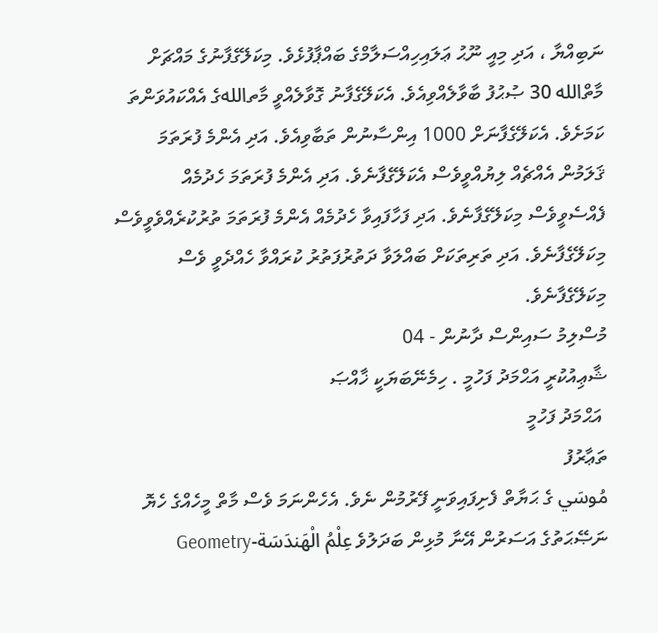ނަބިއްޔާ ، އަދި މިއީ ނޫޙު ޢަލައިހިއްސަލާމްގެ ބައްޕާފުޅެވެ. މިކަލޭގެފާނުގެ މައްޗަށް މާތްالله 30 ޞުޙުފު ބާވާލެއްވިއެވެ. އެކަލޭގެފާނު ގޮވާލެއްވީ މާތاللهގެ އެއްކައުވަންތަ ކަމަށެވެ. އެކަލޭގެފާނަށް 1000 އިންސާނުން ތަބާވިއެވެ. އަދި އެންމެ ފުރަތަމަ ޤަލަމުން އެއްޗެއް ލިޔުއްވީވެސް އެކަލޭގެފާނެވެ. އަދި އެންމެ ފުރަތަމަ ހެދުމެއް ފެއްސެވީވެސް މިކަލޭގެފާނެވެ. އަދި ފަހާފައިވާ ހެދުމެއް އެންމެ ފުރަތަމަ ތުރުކުރެއްވެވީވެސް މިކަލޭގެފާނެވެ. އަދި ތަރިތަކަށް ބައްލަވާ ދަތުރުފަތުރު ކުރައްވާ ހެއްދެވީ ވެސް މިކަލޭގެފާނެވެ.
މުސްލިމު ސައިންސް ދާނުން - 04
ޝާޢިއުކުރީ އަޙްމަދު ފަހުމީ . ހިމެނޭބަޔަކީ ޚާއްޞަ
 އަޙްމަދު ފަހުމީ
ތަޢާރުފު
مُوسَي ގެ ޙަޔާތް ފެށިފައިވަނީ ފޭރުމުން ނެވެ. އެހެންނަމަ ވެސް މާތް މީހެއްގެ ހެޔޮ ނަޞޭޙަތުގެ އަސަރުން އޭނާ މުޅިން ބަދަލުވެ عِلْمُ الْهَندَسَة-Geometry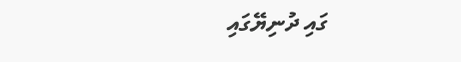ގައި ދުނިޔޭގައި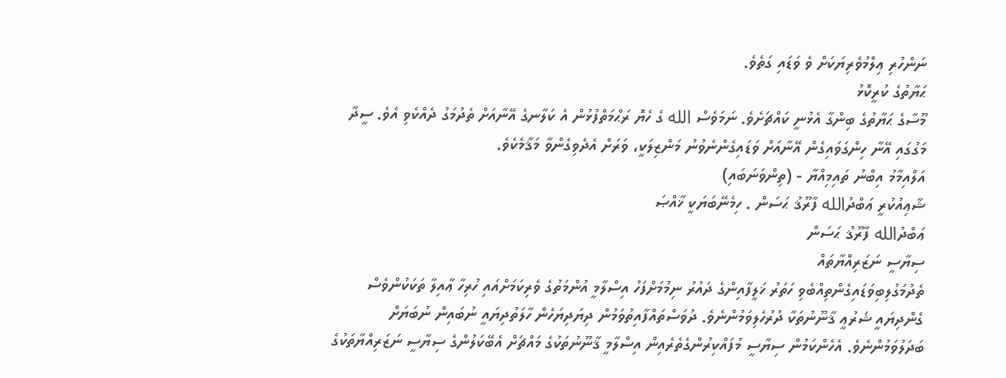ނަންހުރި ޢިލްމުވެރިޔަކަށް ވެ ވަޑައި ގަތެވެ.
ޙަޔާތުގެ ކުރީކޮޅު
މޫސާގެ ޙަޔާތުގެ ބިންގާ އެޅުނީ ކައްޗަށެވެ. ނަމަވެސް الله ގެ ހެޔޮ ރަޙްމަތްފުޅުން އެ ކަލާނގެ އޭނާއަށް ތެދުމަގު ދެއްކެވި އެވެ. ސީދާ މަގުގައި އޭނާ ހިންގަވައިގެން އޭނާއަށް ވަޑައިގެންނެވުނު މަންޒިލަކީ، ވަރަށް އެދެވިގެންވާ މަޤާމެކެވެ.
އަލްއިމާމު އިބްނު ތައިމިއްޔާ - (ތިންވަނަބައި)
ޝާޢިއުކުރީ ޢަބްދުالله ފާރޫޤު ޙަސަން . ހިމެނޭބަޔަކީ ޚާއްޞަ
ޢަބްދުالله ފާރޫޤު ޙަސަން
ސިޔާސީ ނަޒަރިއްޔާތައް
ތެދުމަގުލިބިވަޑައިގެންތިއްބެވި ހަތަރު ޚަލީފާއިންގެ ދައުރު ނިމުމަށްފަހު އިސްލާމީ އުންމަތުގެ ވެރިކަމަށްއައި ހުރިހާ ޢާއިލާ ތަކަކުންވެސް ގެންދިޔައީ ޝަރުޢީ ޤާނޫނުތަކާ ދުރުހެލިވަމުންނެވެ. ދުވަސްތައްފާއިތުވަމުން ދިޔަދިޔަހެން ހާލަތުދިޔައީ ނުބައިން ނުބަޔަށް ބަދަލުވަމުންނެވެ. އެހެންކަމުން ސިޔާސީ މުފައްކިރުންގެތެރެއިން އިސްލާމީ ޤާނޫނުތަކުގެ މައްޗަށް އެބޭކަލުންގެ ސިޔާސީ ނަޒަރިއްޔާތަކުގެ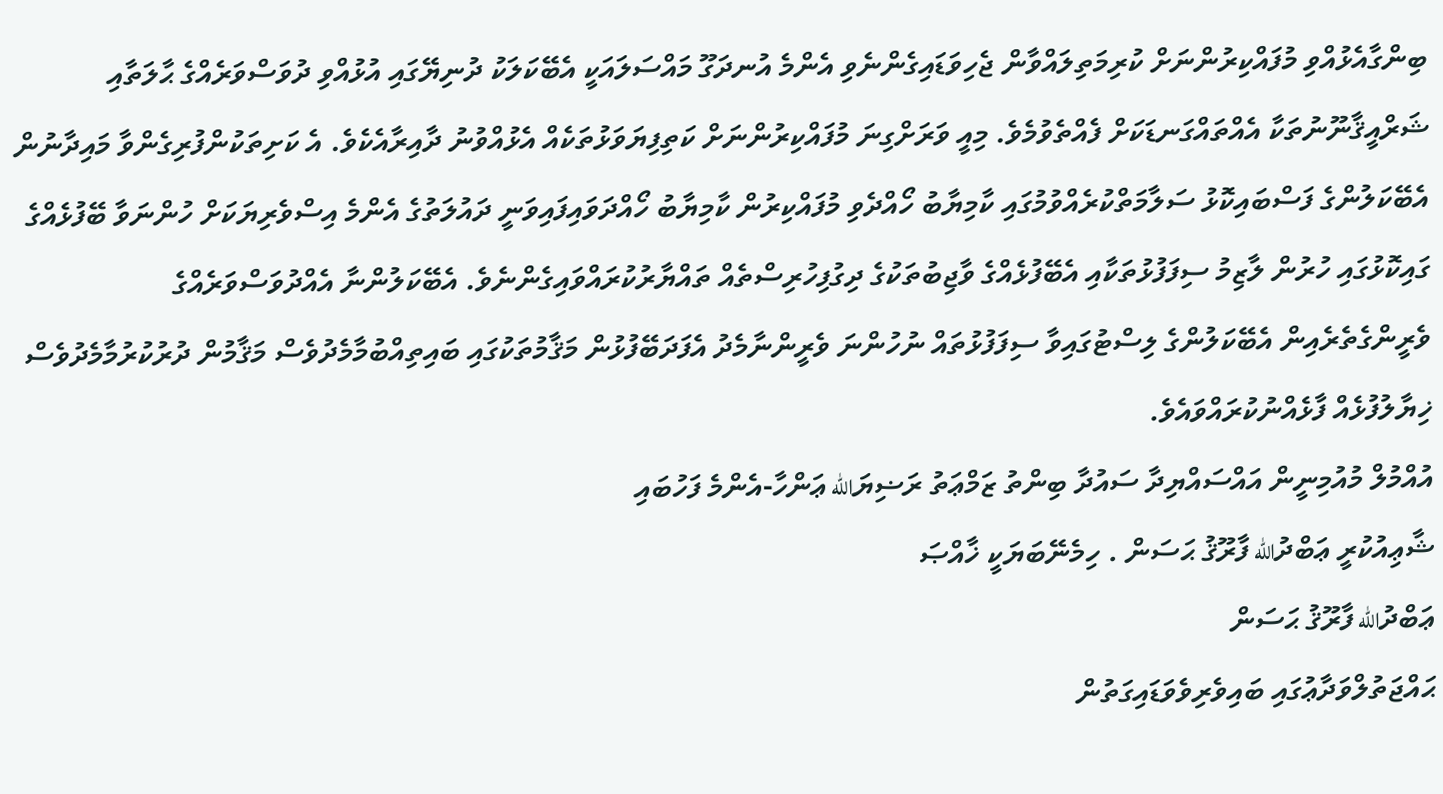ބިންގާއެޅުއްވި މުފައްކިރުންނަށް ކުރިމަތިލައްވާން ޖެހިވަޑައިގެންނެވި އެންމެ އުނދަގޫ މައްސަލައަކީ އެބޭކަލަކު ދުނިޔޭގައި އުޅުއްވި ދުވަސްވަރެއްގެ ޙާލަތާއި ޝަރްއީޤާނޫނުތަކާ އެއްތައްގަނޑަކަށް ފެއްތެވުމެވެ. މިއީ ވަރަށްގިނަ މުފައްކިރުންނަށް ކަތިފިޔަވަޅުތަކެއް އެޅުއްވުނު ދާއިރާއެކެވެ. އެ ކަށިތަކުންފުރިގެންވާ މައިދާނުން އެބޭކަލުންގެ ފަސްބައިކޮޅު ސަލާމަތްކުރެއްވުމުގައި ކާމިޔާބު ހޯއްދެވި މުފައްކިރުން ކާމިޔާބު ހޯއްދަވައިފައިވަނީ ދައުލަތުގެ އެންމެ އިސްވެރިޔަކަށް ހުންނަވާ ބޭފުޅެއްގެ ގައިކޮޅުގައި ހުރުން ލާޒިމު ސިފަފުޅުތަކާއި އެބޭފުޅެއްގެ ވާޖިބުތަކުގެ ދިގުފިހުރިސްތެއް ތައްޔާރުކުރައްވައިގެންނެވެ. އެބޭކަލުންނާ އެއްދުވަސްވަރެއްގެ ވެރީންގެތެރެއިން އެބޭކަލުންގެ ލިސްޓުގައިވާ ސިފަފުޅުތައް ނުހުންނަ ވެރީންނާމެދު އެފަދަބޭފުޅުން މަޤާމުތަކުގައި ބައިތިއްބުމާމެދުވެސް މަޤާމުން ދުރުކުރުމާމެދުވެސް ޚިޔާލުފުޅެއް ފާޅެއްނުކުރައްވައެވެ.
އުއްމުލް މުއުމިނީން އައްސައްޔިދާ ސައުދާ ބިންތު ޒަމްޢަތު ރަޟިޔަالله ޢަންހާ-އެންމެ ފަހުބައި
ޝާޢިއުކުރީ ޢަބްދުالله ފާރޫޤު ޙަސަން . ހިމެނޭބަޔަކީ ޚާއްޞަ
ޢަބްދުالله ފާރޫޤު ޙަސަން
ޙައްޖަތުލްވަދާޢުގައި ބައިވެރިވެވަޑައިގަތުން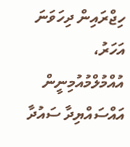ހިޖްރައިން ދިހަވަނަ އަހަރު، އުއްމުލްމުއުމިނީން އައްސައްޔިދާ ސައުދާ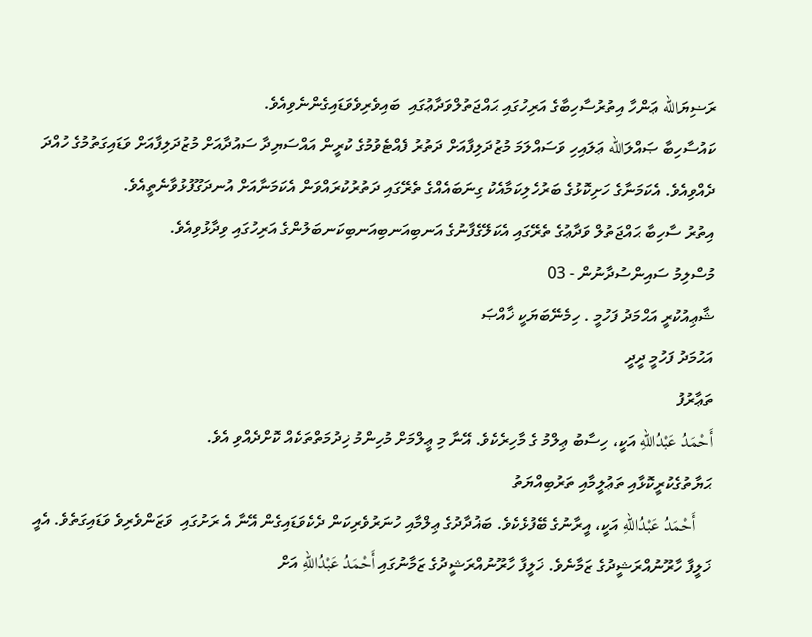ރަޟިޔަالله ޢަންހާ އިތުރުސާހިބާގެ އަރިހުގައި ޙައްޖަތުލްވަދާޢުގައި  ބައިވެރިވެވަޑައިގެންނެވިއެވެ.
ކައުސާހިބާ ޞައްލަالله ޢަލައިހި ވަސައްލަމަ މުޒުދަލިފާއަށް ދަތުރު ފެއްޓެވުމުގެ ކުރީން އައްސަޔިދާ ސައުދާއަށް މުޒުދަލިފާއަށް ވަޑައިގަތުމުގެ ހުއްދަ ދެއްވިއެވެ. އެކަމަނާގެ ހަށިކޮޅުގެ ބަރުހެލިކަމާއެކު ގިނަބައެއްގެ ތެރޭގައި ދަތުރުކުރައްވަން އެކަމަނާއަށް އުނދަގޫފުޅުވާނެތީއެވެ.
އިތުރު ސާހިބާ ޙައްޖަތުލް ވަދާޢުގެ ތެރޭގައި އެކަލޭގެފާނުގެ އަނބިއަނބިއަނބިކަނބަލުންގެ އަރިހުގައި ވިދާޅުވިއެވެ.
މުސްލިމު ސައިންސުދާނުން - 03
ޝާޢިއުކުރީ އަޙްމަދު ފަހުމީ . ހިމެނޭބަޔަކީ ޚާއްޞަ
އަޙުމަދު ފަހުމީ ދީދީ
ތަޢާރުފު
أَحْمَدُ عَبْدُاللهِ އަކީ، ހިސާބު ޢިލްމު ގެ މާހިރެކެވެ. އޭނާ މި ޢީލްމަށް މުހިންމު ޚިދުމަތްތަކެއް ކޮށްދެއްވި އެވެ.
ޙަޔާތުގެކުރީކޮޅާއި ތަޢުލީމާއި ތަރުބިއްޔަތު
    أَحْمَدُ عَبْدُاللهِ އަކީ، އީރާނުގެ ބޭފުޅެކެވެ. ބަޣުދާދުގެ ޢިލްމާއި ހުނަރުވެރިކަން ދެކެވަޑައިގެން އޭނާ އެ ރަށުގައި  ވަޒަންވެރިވެ ވަޑައިގަތެވެ. އެއީ ޚަލީފާ ހާރޫނުއްރަޝީދުގެ ޒަމާނެވެ. ޚަލީފާ ހާރޫނުއްރަޝީދުގެ ޒަމާނުގައި أَحْمَدُ عَبْدُاللهِ އަށް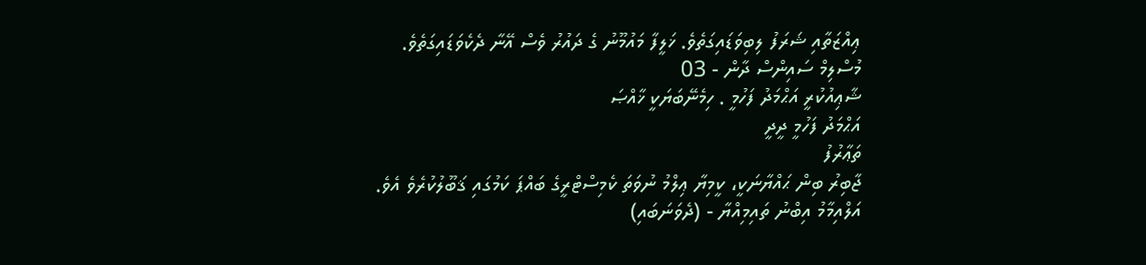ޢިއްޒަތާއި ޝަރަފު ލިބިވަޑައިގަތެވެ. ޚަލީފާ މައުމޫނު ގެ ދައުރު ވެސް އޭނާ ދެކެވަޑައިގަތެވެ.
މުސްލިމް ސައިންސް ދާން - 03
ޝާޢިއުކުރީ އަޙްމަދު ފަހުމީ . ހިމެނޭބަޔަކީ ޚާއްޞަ
އަޙްމަދު ފަހުމީ ދީދީ
ތަޢާރުފު
ޖާބިރު ބިން ޙައްޔާނަކީ، ކީމިޔާ ޢިލްމު ނުވަތަ ކެމިސްޓްރީގެ ބައްޕަ ކަމުގައި ޤަބޫލުކުރެވެ އެވެ.
އަލްއިމާމު އިބްނު ތައިމިއްޔާ - (ދެވަނަބައި)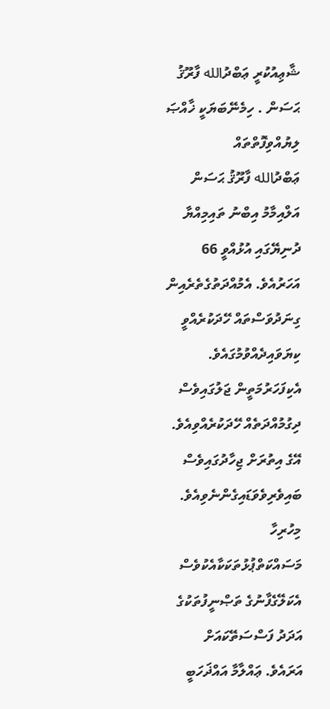ޝާޢިއުކުރީ ޢަބްދުالله ފާރޫޤު ޙަސަން . ހިމެނޭބަޔަކީ ޚާއްޞަ
ލިޔުއްވިފޮތްތައް
ޢަބްދުالله ފާރޫޤު ޙަސަން
އަލްއިމާމު އިބްނު ތައިމިއްޔާ ދުނިޔޭގައި އުޅުއްވީ 66 އަހަރުއެވެ. އެމުއްދަތުގެތެރެއިން ގިނަދުވަސްތައް ހޭދަކުރެއްވީ ކިޔަވައިދެއްވުމުގައެވެ. އެކިފަހަރުމަތީން ޖަލުގައިވެސް ދިގުމުއްދަތެއް ހޭދަކުރެއްވިއެވެ. އޭގެ އިތުރަށް ޖިހާދުގައިވެސް ބައިވެރިވެވަޑައިގެންނެވިއެވެ. މިހުރިހާ މަސައްކަތްޕުޅުތަކަކާއެކުވެސް އެކަލޭގެފާނުގެ ތަޞްނީފުތަކުގެ އަދަދު ފަސްސަތޭކައަށް އަރައެވެ. ޢައްލާމާ އައްޛަހަބީ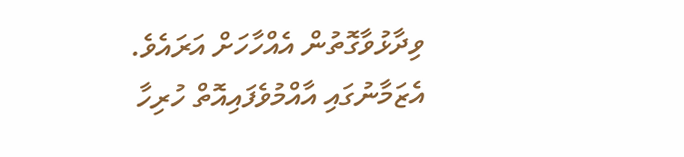ވިދާޅުވާގޮތުން އެއްހާހަށް އަރައެވެ. އެޒަމާނުގައި އާއްމުވެފައިއޮތް ހުރިހާ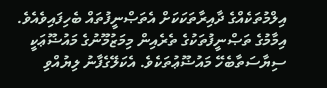އިލްމުތަކެއްގެ ދާއިރާތަކަކަށް އެތަޞްނީފުތައް ބެހިފައިވެއެވެ. އިމާމުގެ ތަޞްނީފުތަކުގެ ތެރެއިން މިމަޒުމޫނުގެ މައުޟޫޢަކީ ސިޔާސަތާބެހޭ މައުޟޫޢުތަކެވެ. އެކަލޭގެފާނު ލިޔުއްވި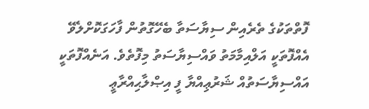ފޮތްތަކުގެ ތެރެއިން ސިޔާސަތާ ބެހޭގޮތުން ފާހަގަކޮށްލެވޭ އެއްފޮތަކީ އަލްއިމާމަތު ވައްސިޔާސަތު މިފޮތެވެ. އަނެއްފޮތަކީ އައްސިޔާސަތުއް ޝަރުޢިއްޔާ ފީ އިޞްލާޙިއްރާޢީ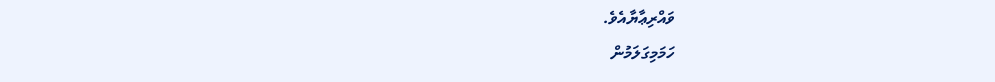ވައްރިޢާޔާއެވެ.
ހަމަމިގަލަމުން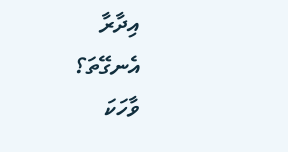އިދާރާ
އެނގޭތަ؟
ވާހަކަ